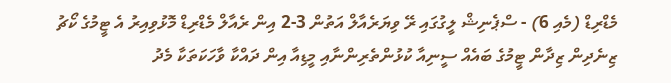މެޑްރިޑް (މެއި 6) - ސްޕެނިޝް ލީގުގައި ރޭ ވިޔަރެއާލް އަތުން 3-2 އިން ރެއާލް މެޑްރިޑް މޮޅުވިއިރު އެ ޓީމުގެ ކޯޗު ޒިނެދިން ޒިދާން ޓީމުގެ ބައެއް ސީނިއާ ކުޅުންތެރިންނާއި މީޑިއާ އިން ދައްކާ ވާހަކަތަކާ މެދު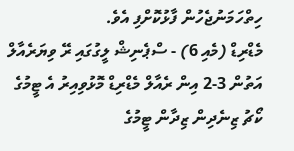ހިތްހަމަނުޖެހުން ފާޅުކޮށްފި އެވެ.
މެޑްރިޑް (މެއި 6) - ސްޕެނިޝް ލީގުގައި ރޭ ވިޔަރެއާލް އަތުން 3-2 އިން ރެއާލް މެޑްރިޑް މޮޅުވިއިރު އެ ޓީމުގެ ކޯޗު ޒިނެދިން ޒިދާން ޓީމުގެ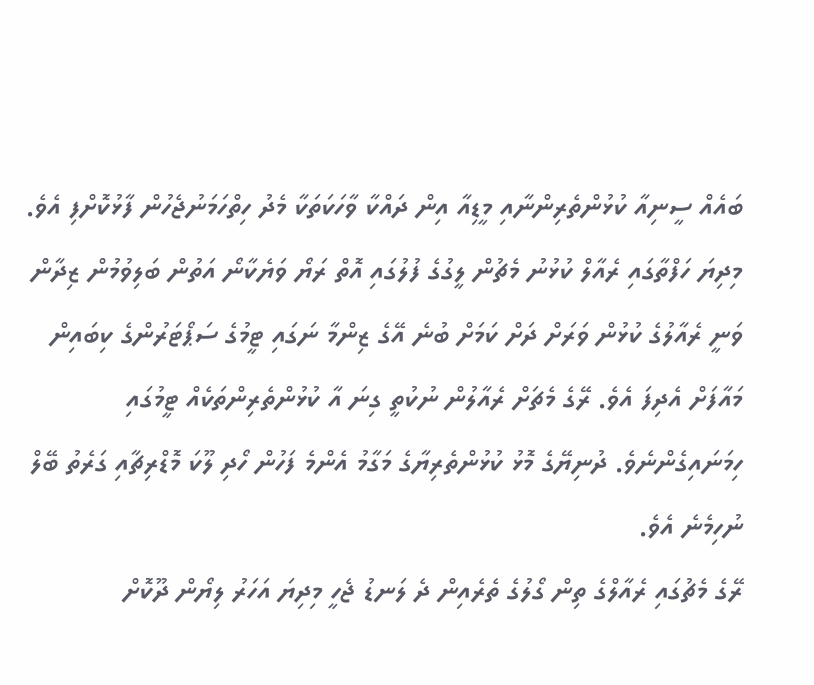ބައެއް ސީނިއާ ކުޅުންތެރިންނާއި މީޑިއާ އިން ދައްކާ ވާހަކަތަކާ މެދު ހިތްހަމަނުޖެހުން ފާޅުކޮށްފި އެވެ.
މިދިޔަ ހަފްތާގައި ރެއާލް ކުޅުނު މެޗުން ލީގުގެ ފުލުގައި އޮތް ރަޔޯ ވަޔެކާނޯ އަތުން ބަލިވުމުން ޒިދާން ވަނީ ރެއާލުގެ ކުޅުން ވަރަށް ދަށް ކަމަށް ބުނެ އޭގެ ޒިންމާ ނަގައި ޓީމުގެ ސަޕޯޓަރުންގެ ކިބައިން މައާފަށް އެދިފަ އެވެ. ރޭގެ މެޗަށް ރެއާލުން ނުކުތީ ގިނަ އާ ކުޅުންތެރިންތަކެއް ޓީމުގައި ހިމަނައިގެންނެވެ. ދުނިޔޭގެ މޮޅު ކުޅުންތެރިޔާގެ މަގާމު އެންމެ ފަހުން ހޯދި ލޫކަ މޮޑްރިޗާއި ގަރެތު ބޭލް ނުހިމެނެ އެވެ.
ރޭގެ މެޗުގައި ރެއާލްގެ ތިން ގޯލުގެ ތެރެއިން ދެ ލަނޑު ޖެހީ މިދިޔަ އަހަރު ލިޔޯން ދޫކޮށް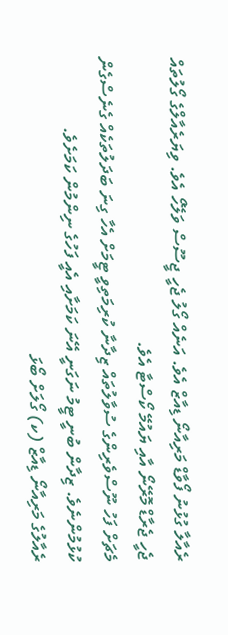ރެއާލާ ގުޅުނު ފޯވާޑް މަރިއާނޯ ޑިއާޒް އެވެ. އަނެއް ގޯލު ޖެހީ ޖީސޫސް ވަލޭހޯ އެވެ. ވިޔަރެއާލްގެ ގޯލުތައް ޖެހީ ޖެރާޑް މޮރޭނޯ އާއި ޔައުމޭ ކޯސްޓާ އެވެ.
މެޗަށް ފަހު ނޫސްވެރިންގެ ސުވާލުތައް ޒިދާނާ ކުރިމަތިވީ ޓީމަށް އެހާ ގިނަ ބަދަލުތަކެއް ގެނެސްގެން ކުޅުމުންނެވެ. ޒިދާން ބުނީ ޓީމު ނަގަނީ އޭނަ ކަމަށާއި އެއީ ފަހުގެ ނިންމުން ކަމަށެވެ.
ރެއާލުގެ މަރިއާނޯ ޑިއާޒް (ކ) ގޯލަށް ބޯޅަ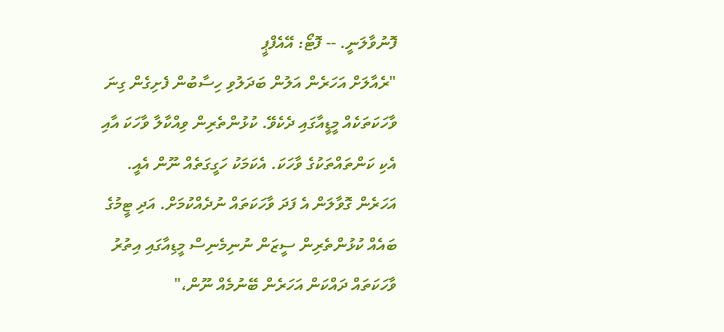ފޮނުވާލަނީ. -- ފޮޓޯ: އޭއެފްޕީ
"ރެއާލަށް އަހަރެން އަލުން ބަދަލުވި ހިސާބުން ފެށިގެން ގިނަ ވާހަކަތަކެއް މީޑީއާގައި ދެކެވޭ. ކުޅުންތެރިން ވިއްކާލާ ވާހަކަ އާއި އެކި ކަންތައްތަކުގެ ވާހަކަ. އެކަމަކު ހަގީގަތެއް ނޫން އެއީ. އަހަރެން ގޮވާލަން އެ ފަދަ ވާހަކަތައް ނުދެއްކުމަށް. އަދި ޓީމުގެ ބައެއް ކުޅުންތެރިން ސީޒަން ނުނިމެނިސް މީޑިއާގައި އިތުރު ވާހަކަތައް ދައްކަން އަހަރެން ބޭނުމެއް ނޫން،"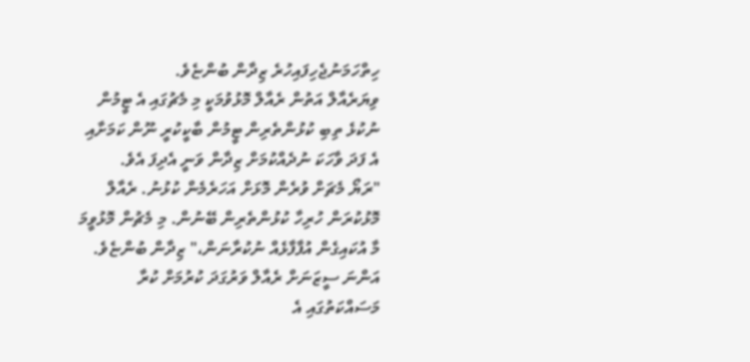ހިތްހަމަނުޖެހިފައިހުރެ ޒިދާން ބުންޏެވެ.
ވިޔަރެއާލް އަތުން ރެއާލް މޮޅުވުމަކީ މި މެޗުގައި އެ ޓީމުން ނުކުޅެ ތިބި ކުޅުންތެރިން ޓީމުން ބާކީކުރީ ނޫން ކަމަށާއި އެ ފަދަ ވާހަކަ ނުދެއްކުމަށް ޒިދާން ވަނީ އެދިފަ އެވެ.
"ރަޔޯ މެޗަށް ވުރެން މޮޅަށް އަހަރެމެން ކުޅުނު. ރެއާލް މޮޅުކުރަން ހުރިހާ ކުޅުންތެރިން ބޭނުން. މި މެޗުން މޮޅުވީމަ މާ އުކައިގެން އުފާފާޅެއް ނުކުރާނަން،" ޒިދާން ބުންޏެވެ.
އަންނަ ސީޒަނަށް ރެއާލް ވަރުގަދަ ކުރުމަށް ކުރާ މަސައްކަތުގައި އެ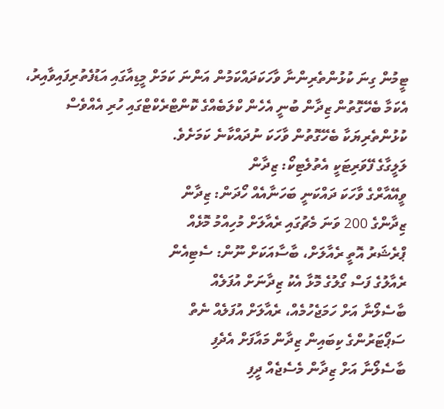ޓީމުން ގިނަ ކުޅުންތެރިންނާ ވާހަކަދައްކަމުން އަންނަ ކަމަށް މީޑިއާގައި އަޑުފެތުރިފައިވާއިރު، އެކަމާ ބެހޭގޮތުން ޒިދާން ބުނީ އެހެން ކްލަބެއްގެ ކޮންޓްރެކްޓްގައި ހުރި އެއްވެސް ކުޅުންތެރިޔަކާ ބެހޭގޮތުން ވާހަކަ ނުދައްކާނެ ކަމަށެވެ.
ލަލީގާގެ ފޭވަރިޓަކީ އެތުލެޓިކޯ: ޒިދާން
ވީއޭއާރްގެ ވާހަކަ ދައްކަނީ ބަހަނާއެއް ހޯދަން: ޒިދާން
ޒިދާންގެ 200 ވަނަ މެޗުގައި ރެއާލަށް މުހިއްމު މޮޅެއް
ޕްރެޝަރު އޮތީ ރެއާލަށް، ބާސާއަކަށް ނޫން: ސެޓިއެން
ރެއާލުގެ ފަސް ގޯލުގެ މޮޅާ އެކު ޒިދާނަށް އުފަލެއް
ބާސެލޯނާ އަށް ހަމަޖެހުމެއް، ރެއާލަށް އުފަލެއް ނެތް
ސަޕޯޓަރުންގެ ކިބައިން ޒިދާން މައާފަށް އެދެފި
ބާސެލޯނާ އަށް ޒިދާން މެސެޖެއް ދީފި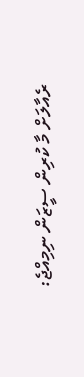ރެއާލަށް މާ ކުރިން ސީޒަން ނިމިއްޖެ: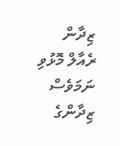ޒިދާން
ރެއާލް މޮޅުވި ނަމަވެސް ޒިދާންގެ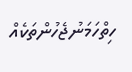ހިތްހަމަނުޖެހުންތަކެއް